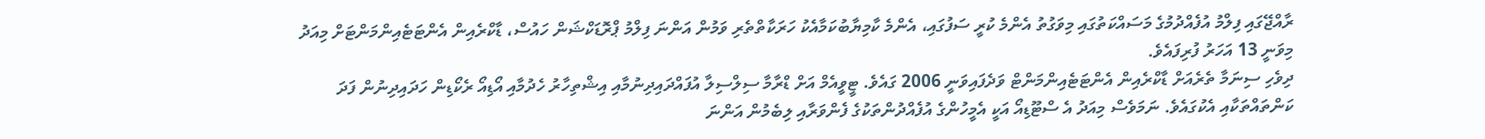ރާއްޖޭގައި ފިލްމު އުފެއްދުމުގެ މަސައްކަތުގައި މިވަގުތު އެންމެ ކުރީ ސަފުގައި، އެންމެ ކާމިޔާބުކަމާއެކު ހަރަކާތްތެރި ވަމުން އަންނަ ފިލްމު ޕްރޮޑަކްޝަން ހައުސް، ޑާކްރެއިން އެންޓަޓެއިންމަންޓަށް މިއަދު މިވަނީ 13 އަހަރު ފުރިފައެވެ.
ދިވެހި ސިނަމާ ތެރެއަށް ޑާކްރެއިން އެންޓަޓެއިންމަންޓް ވަދެފައިވަނީ 2006 ގައެވެ. ޓީވީއެމް އަށް ޑްރާމާ ސިލްސިލާ އުފައްދައިދިނުމާއި އިޝްތިހާރު ހެދުމާއި އޯޑިއޯ ރެކޯޑިން ހަދައިދިނުން ފަދަ ކަންތައްތަކާއި އެކުގައެވެ. ނަމަވެސް މިއަދު އެ ސްޓޫޑިއޯ އަކީ އެމީހުންގެ އުފެއްދުންތަކުގެ ފެންވަރާއި ލިބެމުން އަންނަ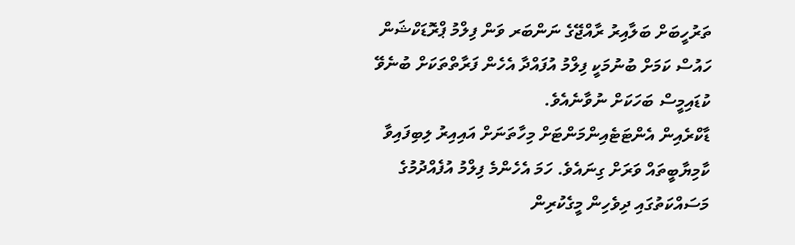ތަރުހީބަށް ބަލާއިރު ރާއްޖޭގެ ނަންބަރ ވަން ފިލްމު ޕްރޮޑަކްޝަން ހައުސް ކަމަށް ބުނުމަކީ ފިލްމު އުފައްދާ އެހެން ފަރާތްތަކަށް ބުނެވޭ ކުޑައިމީސް ބަހަކަށް ނުވާނެއެވެ.
ޑާކްރެއިން އެންޓަޓެއިންމަންޓަށް މިހާތަނަށް އައިއިރު ލިބިފައިވާ ކާމިޔާބީތައް ވަރަށް ގިނައެވެ. ހަމަ އެހެންމެ ފިލްމު އުފެއްދުމުގެ މަސައްކަތުގައި ދިވެހިން މީގެކުރިން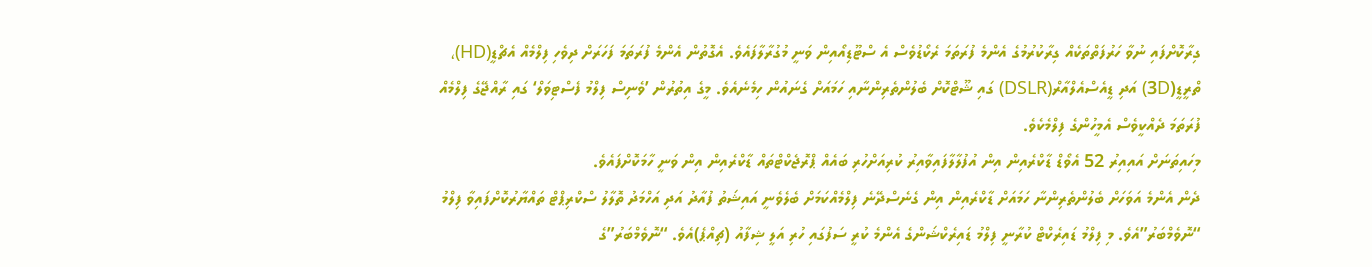ގިރާކޮށްފައި ނުވާ ހަރުފަތްތަކެއް ގިރާކުރުމުގެ އެންމެ ފުރަތަމަ ރެކޯޑުވެސް އެ ސްޓޫޑިއޯއިން ވަނީ މުގުރާލާފައެވެ. އެގޮތުން އެންމެ ފުރަތަމަ ފަހަރަށް ދިވެހި ފިލްމެއް އެޗްޑީ(HD)، ތްރީޑީ(3D) އަދި ޑީއެސްއެލްއާރް(DSLR) ގައި ޝޫޓްކޮށް ބެލުންތެރިންނާއި ހަމައަށް ގެނައުން ހިމެނެއެވެ. މީގެ އިތުރުން ’ވެނިސް ފިލްމު ފެސްޓިވަލް‘ ގައި ރާއްޖޭގެ ފިލްމެއް ފުރަތަމަ ދެއްކީވެސް އެމީހުންގެ ފިލްމެކެވެ.
މިހައިތަނަށް އައިއިރު 52 އެވޯޑް ޑާކްރެއިން އިން އުފުލާލާފައިވާއިރު ކުރިއަށްހުރި ބައެއް ޕްރޮޖެކްޓްތައް ޑާކްރެއިން އިން ވަނީ ހާމަކޮށްފައެވެ.
ދެން އެންމެ އަވަހަށް ބެލުންތެރިންނާ ހަމައަށް ޑާކްރެއިން އިން ގެނެސްދޭނެ ފިލްމެއްކަމަށް ބެލެވެނީ އައިޝަތު ފުއާދު އަދި އަހްމަދު ތޮލާލު ސްކްރިޕްޓް ތައްޔާރުކޮށްފައިވާ ފިލްމު “ނޮވެމްބަރު”އެވެ. މި ފިލްމު ޑައިރެކްޓް ކުރާނީ ފިލްމު ޑައިރެކްޝަންގެ އެންމެ ކުރީ ސަފުގައި ހުރި އަލީ ޝިފާއު (ޗިއްޕެ)އެވެ. “ނޮވެމްބަރު”ގެ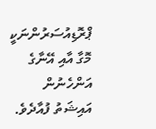ޕްރޮޑިއުސަރުންނަކީ މޮގާ އާއި އޭނާގެ އަންހެނުން އައިޝަތު ފުއާދެވެ.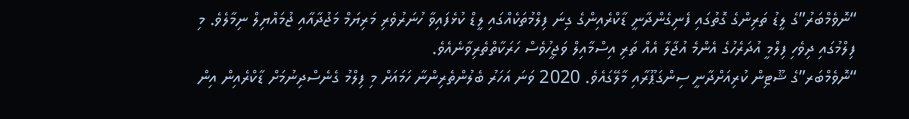“ނޮވެމްބަރު”ގެ ލީޑު ތަރިންގެ ގޮތުގައި ފެނިގެންދާނީ ޑާކްރެއިންގެ ގިނަ ފިލްމުތަކެއްގައި ލީޑް ކުޅެފައިވާ ހުނަރުވެރި މަރިޔަމް މަޖުދާއާއި ޖުމައްޔިލް ނިމާލެވެ. މި ފިލްމުގައި ދިވެހި ފިލްމީ އުދަރެހުގެ އެންމެ އުޖާލާ އެއް ތަރި އިސްމާއިލް ވަޖީހުވެސް ހަރަކާތްތެރިވާނެއެވެ.
“ނޮވެމްބަރ”ގެ ޝޫޓިން ކުރިއަށްދާނީ ސިންގަޕޫރާއި މާލޭގައެވެ. 2020 ވަނަ އަހަރު ބެލުންތެރިންނާ ހަމައަށް މި ފިލްމު ގެނެސްދިނުމަށް ޑާކްރެއިން އިން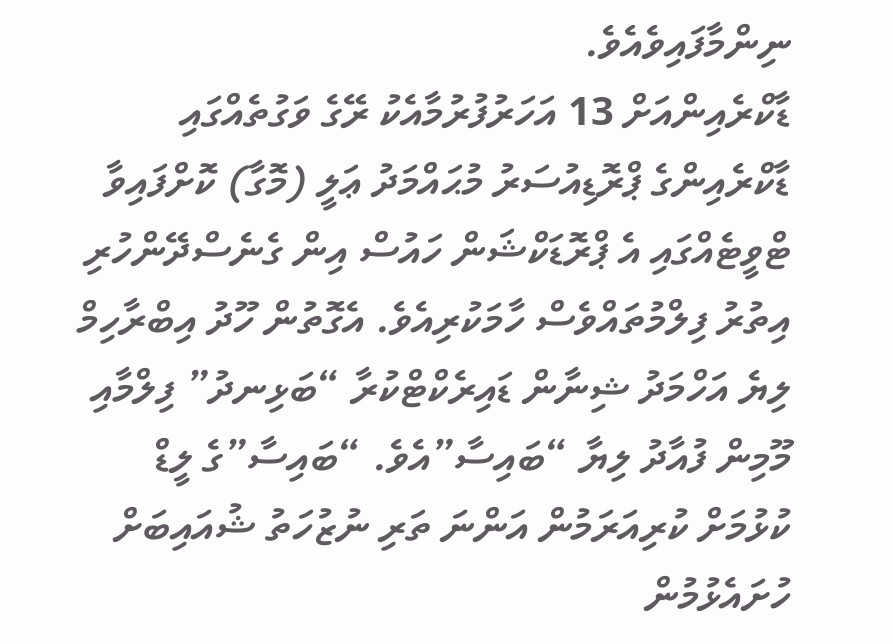ނިންމާފައިވެއެވެ.
ޑާކްރެއިންއަށް 13 އަހަރުފުރުމާއެކު ރޭގެ ވަގުތެއްގައި ޑާކްރެއިންގެ ޕްރޮޑިއުސަރު މުޙައްމަދު ޢަލީ (މޮގާ) ކޮށްފައިވާ ޓްވީޓެއްގައި އެ ޕްރޮޑަކްޝަން ހައުސް އިން ގެނެސްދޭންހުރި އިތުރު ފިލްމުތައްވެސް ހާމަކުރިއެވެ. އެގޮތުން ހޫދު އިބްރާހިމް ލިޔެ އަހްމަދު ޝިނާން ޑައިރެކްޓްކުރާ “ބަޅިނދު” ފިލްމާއި މޫމިން ފުއާދު ލިޔާ “ބައިސާ”އެވެ. “ބައިސާ”ގެ ލީޑް ކުޅުމަށް ކުރިއަރަމުން އަންނަ ތަރި ނުޒުހަތު ޝުއައިބަށް ހުށައެޅުމުން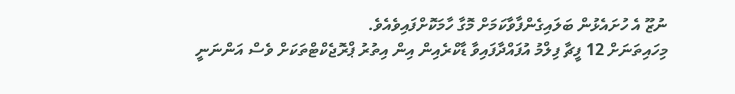ނުޒޫ އެ ހުށައެޅުން ބަލައިގެންފާވާކަމަށް މޮގާ ހާމަކޮށްފައިވެއެވެ.
މިހައިތަނަށް 12 ފީޗާ ފިލްމު އުފައްދާފައިވާ ޑާކްރެއިން އިން އިތުރު ޕްރޮޖެކްޓްތަކަށް ވެސް އަންނަނީ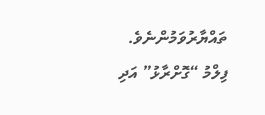ތައްޔާރުވަމުންނެވެ.
ފިލްމު “ގޮށްރާޅު” އަދި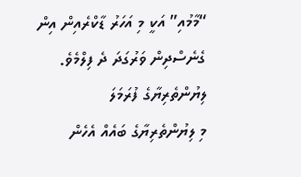“މާމުއި” އަކީ މި އަހަރު ޑާކްރެއިން އިން ގެނެސްދިން ވަރުގަދަ ދެ ފިލްމެވެ.
ލިޔުންތެރިޔާގެ ފުރަމަލަ
މި ލިޔުންތެރިޔާގެ ބައެއް އެހެން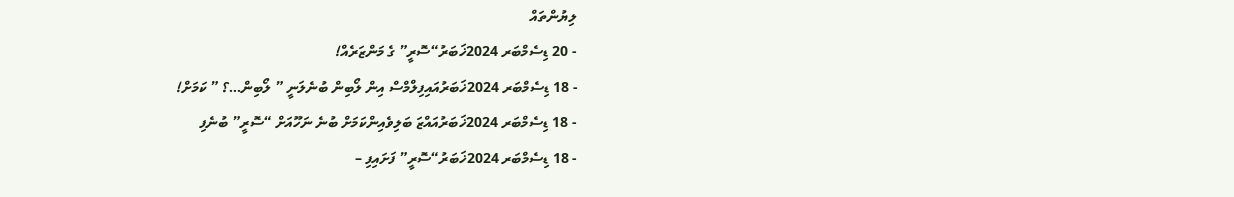ލިޔުންތައް
- 20 ޑިސެމްބަރ 2024ޚަބަރު“ސޮރީ” ގެ މަންޒަރެއް!
- 18 ޑިސެމްބަރ 2024ޚަބަރުއައިފިލްމްސް އިން ލޯބިން ބުނެލަނީ ” ލޯބިން…؟ ” ކަމަށް!
- 18 ޑިސެމްބަރ 2024ޚަބަރުއައްޒަ ބަލިވެއިންކަމަށް ބުނެ ނަހޫއަށް “ސޮރީ” ބުނެފި
- 18 ޑިސެމްބަރ 2024ޚަބަރު“ސޮރީ” ފަށައިފި –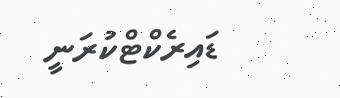ޑައިރެކްޓްކުރަނީ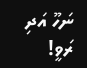ނަހޫ އަދި ރަވީ!